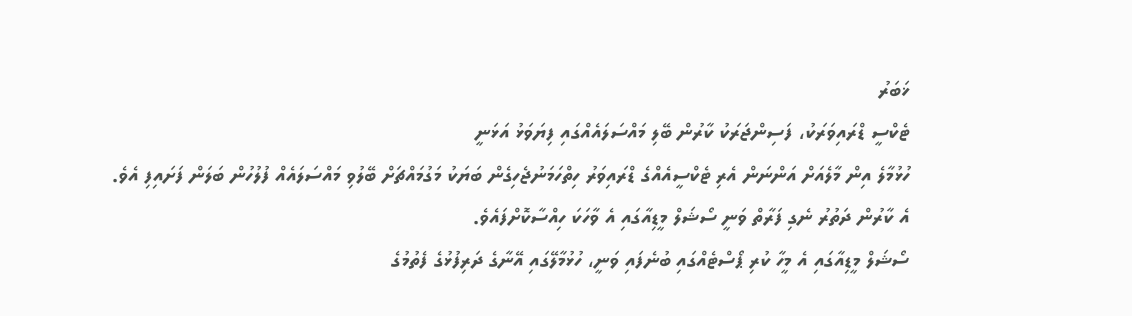ޚަބަރު
ޓެކްސީ ޑްރައިވަރަކު، ފަސިންޖަރަކު ކާރުން ބޭލި މައްސަލައެއްގައި ފިޔަވަޅު އަޅަނީ
ހުޅުމާލެ އިން މާލެއަށް އަންނަން އެރި ޓެކްސީއެއްގެ ޑްރައިވަރު ހިތްހަމަނުޖެހިގެން ބަޔަކު މަގުމައްޗަށް ބޭލުވި މައްސަލައެއް ފުލުހުން ބަލަން ފަށައިފި އެވެ.
އެ ކާރުން ދަތުރު ނެގި ފަރާތް ވަނީ ސޯޝަލް މީޑިއާގައި އެ ވާހަކަ ހިއްސާކޮށްފައެވެ.
ސޯޝަލް މީޑިއާގައި އެ މީހާ ކުރި ޕޯސްޓެއްގައި ބުނެފައި ވަނީ، ހުޅުމާލޭގައި އޭނާގެ ދަރިފުޅުގެ ފެތުމުގެ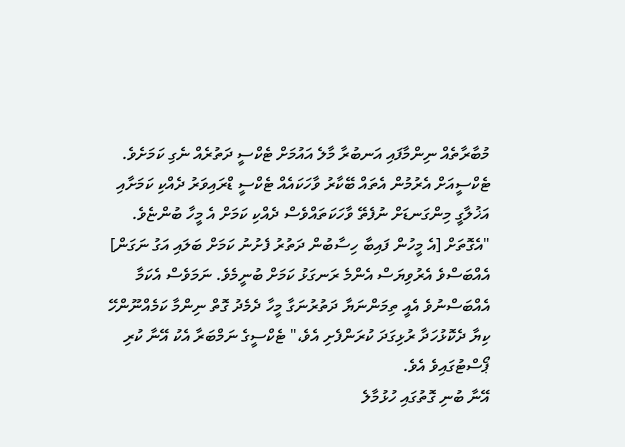މުބާރާތެއް ނިންމާފައި އަނބުރާ މާލެ އައުމަށް ޓެކްސީ ދަތުރެއް ނެގި ކަމަށެވެ. ޓެކްސީއަށް އެރުމުން އެތައް ބޭކާރު ވާހަކައެއް ޓެކްސީ ޑްރައިވަރު ދެއްކި ކަމަށާއި އަޚުލާގީ މިންގަނޑަށް ނުފެތޭ ވާހަކަތައްވެސް ދެއްކި ކަމަށް އެ މީހާ ބުންޏެވެ.
"އެގޮތަށް [އެ މީހުން ފައިބާ ހިސާބުން ދަތުރު ފެށުނު ކަމަށް ބަލައި އަގު ނަގަން] އެއްބަސްވެ އެރުވިޔަސް އެންމެ ރަނގަޅު ކަމަށް ބުނީމެވެ. ނަމަވެސް އެކަމާ އެއްބަސްނުވެ އެއީ ތިމަންނަޔާ ދަތުރުނަގާ މީހާ ދެމެދު ގޮތް ނިންމާ ކަމެއްނޫންހޭ ކިޔާ ދެކޮޅުހަދާ ރުޅިގަދަ ކުރަންފެށި އެވެ،" ޓެކްސީގެ ނަމްބަރާ އެކު އޭނާ ކުރި ޕޯސްޓުގައިވެ އެވެ.
އޭނާ ބުނި ގޮތުގައި ހުޅުމާލެ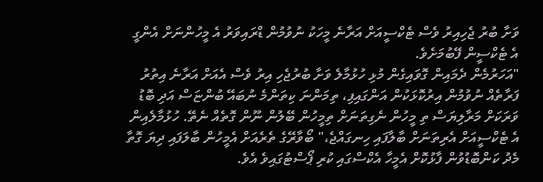ވަށާ ބުރު ޖެހިއިރު ވެސް ޓެކްސީއަށް އަރާނެ މީހަކު ނުވުމުން ޑްރައިވަރު އެ މީހުންނަށް އެންގީ އެ ޓެކްސީން ފޭބުމަށެވެ.
"އަހަރުމެން ދެމައިން ގޮވައިގެން މުޅި ހުޅުމާލެ ވަށާ ބުރުޖެހި އިރު ވެސް އެއަށް އަރާނެ އިތުރު ފަރާތެއް ނުވުމުން އިރުކޮޅަކުން އަންގައިފި، ތިމަންނަ ކިތަންމެ ނުބައޭ ބުންޏަސް އަދި ބޮޑު ވަރަކަށް މަރާލިޔަސް ތި މީހުން ނެގިތަނަށް ތިމީހުން ބޭލުން ނޫން ގޮތެއް ނެތޭ. ހުޅުމާލެއިން އެ ޓެކްސީއަށް އެރިތަނަށް ބާލާފައި ހިނގައްޖެ،" ބޯވާރޭގެ ތެރެއަށް އެމީހުން ބާލަފައި ދިޔަ ގޮތާ މެދު ކަންބޮޑުވުން ފާޅުކޮށް އެމީހާ އެކްސްގައި ކުރި ޕޯސްޓުގައިވެ އެވެ.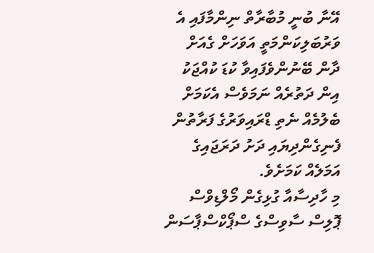އޭނާ ބުނީ މުބާރާތް ނިންމާފައި އެ ވަރުބަލިކަންމަތީ އަވަހަށް ގެއަށް ދާން ބޭނުންވެފައިވާ ކުޑަ ކުއްޖަކު އިން ދަތުރެއް ނަމަވެސް އެކަމަށް ބެލުމެއް ނެތި ޑްރައިވަރުގެ ފަރާތުން ފެނިގެންދިޔައި ދަށު ދަރަޖައިގެ އަމަލެއް ކަމަށެވެ.
މި ހާދިސާއާ ގުޅިގެން މޯލްޑިވްސް ޕޮލިސް ސާވިސްގެ ސްޕޯކްސްޕާސަން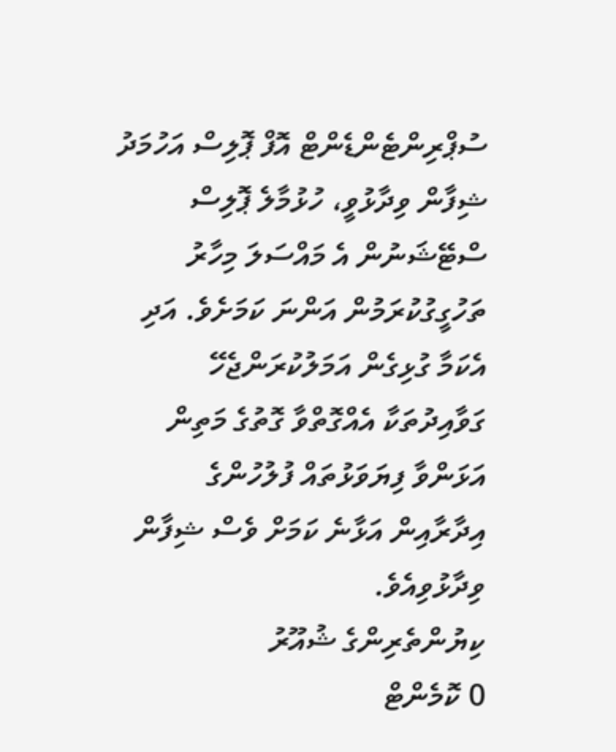ސުޕްރިންޓެންޑެންޓް އޮފް ޕޮލިސް އަހުމަދު ޝިފާން ވިދާޅުވީ، ހުޅުމާލެ ޕޮލިސް ސްޓޭޝަނުން އެ މައްސަލަ މިހާރު ތަހުގީގުކުރަމުން އަންނަ ކަމަށެވެ. އަދި އެކަމާ ގުޅިގެން އަމަލުކުރަންޖެހޭ ގަވާއިދުތަކާ އެއްގޮތްވާ ގޮތުގެ މަތިން އަޅަންވާ ފިޔަވަޅުތައް ފުލުހުންގެ އިދާރާއިން އަޅާނެ ކަމަށް ވެސް ޝިފާން ވިދާޅުވިއެވެ.
ކިޔުންތެރިންގެ ޝުއޫރު
0 ކޮމެންޓް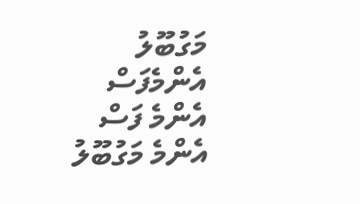މަގުބޫލު
އެންމެފަސް
އެންމެ ފަސް
އެންމެ މަގުބޫލު